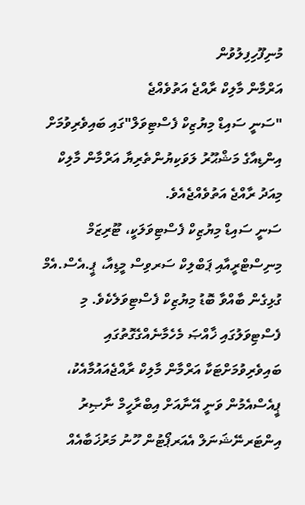މުނިފޫހިފިލުވުން
އަރްމާން މާލިކް ރާއްޖެ އަތުވެއްޖެ
"ސަނީ ސައިޑް މިޔުޒިކް ފެސްޓިވަލް"ގައި ބައިވެރިވުމަށް އިންޑިއާގެ މަޝްޙޫރު ލަވަކިޔުންތެރިޔާ އަރްމާން މާލިކް މިއަދު ރާއްޖެ އަތުވެއްޖެއެވެ.
ސަނީ ސައިޑް މިޔުޒިކް ފެސްޓިވަލަކީ، ޓޫރިޒަމް މިނިސްޓްރީއާއި ޕަބްލިކް ސަރވިސް މީޑިއާ، ޕީ.އެސް.އެމް ގުޅިގެން ބާއްވާ ބޮޑު މިޔުޒިކް ފެސްޓިވަލެކެވެ. މި ފެސްޓިވަލުގައި ޚާއްޞަ މެހެމާނެއްގެގޮތުގައި ބައިވެރިވުމަށްޓަކާ އަރްމާން މާލިކް ރާއްޖެއައުމާއެކު، ޕީއެސްއެމުން ވަނީ އޭނާއަށް އިބްރާހީމް ނާޞިރު އިންޓަރނޭޝަނަލް އެއަރޕޯޓުން ހޫނު މަރުޚަބާއެއް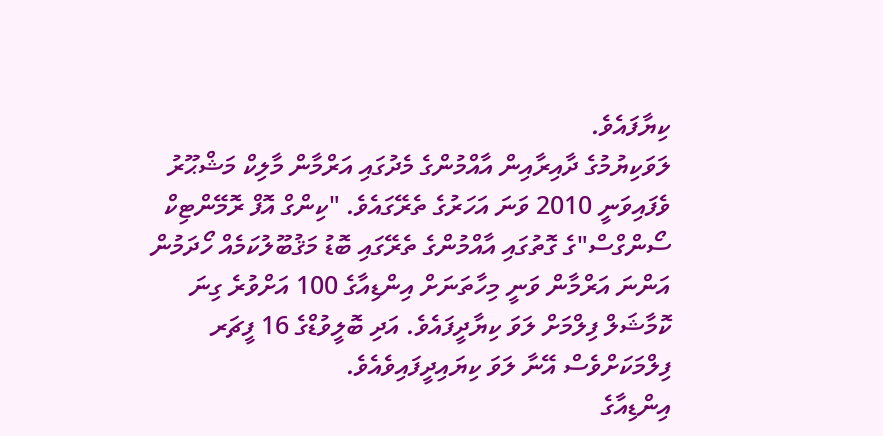ކިޔާފައެވެ.
ލަވަކިޔުމުގެ ދާއިރާއިން އާއްމުންގެ މެދުގައި އަރްމާން މާލިކް މަޝްޙޫރު ވެފައިވަނީ 2010 ވަނަ އަހަރުގެ ތެރޭގައެވެ. "ކިންގް އޮފް ރޮމޭންޓިކް ސޯންގްސް"ގެ ގޮތުގައި އާއްމުންގެ ތެރޭގައި ބޮޑު މަޤުބޫލުކަމެއް ހޯދަމުން އަންނަ އަރްމާން ވަނީ މިހާތަނަށް އިންޑިއާގެ 100 އަށްވުރެ ގިނަ ކޮމާޝަލް ފިލްމަށް ލަވަ ކިޔާދީފައެވެ. އަދި ބޮލީވުޑްގެ 16 ފީޗަރ ފިލްމަކަށްވެސް އޭނާ ލަވަ ކިޔައިދީފައިވެއެވެ.
އިންޑިއާގެ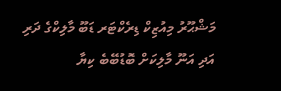މަޝްޙޫރު މިއުޒިކް ޑިރެކްޓަރ ޑަބޫ މާލިކްގެ ދަރި އަދި އަނޫ މާލިކަށް ބޮޑުބޭބެ ކިޔާ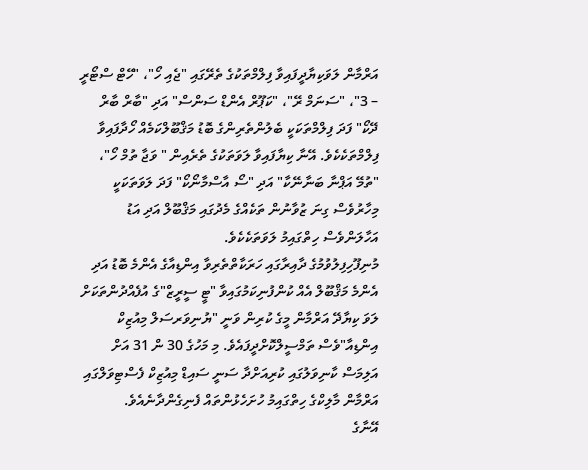އަރްމާން ލަވަކިޔާދީފައިވާ ފިލްމްތަކުގެ ތެރޭގައި "ޖެއި ހޯ"، "ހޭޓް ސްޓޯރީ – 3"، "ސަނަމް ރޭ"، "ކަޕޫރް އެންޑް ސަންސް" އަދި "ބާރް ބާރް ދޭކޯ" ފަދަ ފިލްމްތަކަކީ ބެލުންތެރިންގެ ބޮޑު މަޤްބޫލްކަމެއް ހޯދާފައިވާ ފިލްމްތަކެކެވެ. އޭނާ ކިޔާފައިވާ ލަވަތަކުގެ ތެރެއިން " ވަޖާ ތުމް ހޯ"، "ތުމޭ އަޕްނާ ބަނާނޭކާ" އަދި "ސޯ އާސްމާނޯކޯ" ފަދަ ލަވަތަކަކީ މިހާރުވެސް ގިނަ ޒުވާނުން ތަކެއްގެ މެދުގައި މަޤްބޫލް އަދި އަޑު އަހާލަންވެސް ހިތްގައިމު ލަވަތަކެކެވެ.
މުނިފޫހިފިލުވުމުގެ ދާއިރާގައި ހަރަކާތްތެރިވާ އިންޑިއާގެ އެންމެ ބޮޑު އަދި އެންމެ މަޤްބޫލް އެއް ކުންފުނިކަމުގައިވާ "ޓީ ސީރީޒް"ގެ އުފެއްދުންތަކަށް ލަވަ ކިޔާދޭ އަރްމާން މީގެ ކުރިން ވަނީ "ޔުނިވަރސަލް މިއުޒިކް އިންޑިއާ"ވެސް ތަމްސީލްކޮށްދީފައެވެ. މި މަހުގެ 30 ން 31 އަށް އަލިމަސް ކާނިވަލުގައި ކުރިއަށްދާ ސަނީ ސައިޑް މިއުޒިކް ފެސްޓިވަލްގައި އަރްމާން މާލިކްގެ ހިތްގައިމު ހުށަހެޅުންތައް ފެނިގެންދާނެއެވެ.
އޭނާގެ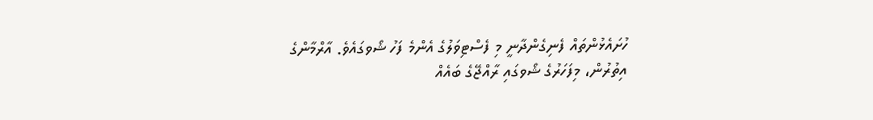ހުށައެޅުންތައް ފެނިގެންދާނީ މި ފެސްޓިވަލުގެ އެންމެ ފަހު ޝޯވގައެވެ. އާރްމާންގެ އިތުރުން، މިފަހަރުގެ ޝޯވގައި ރާއްޖޭގެ ބައެއް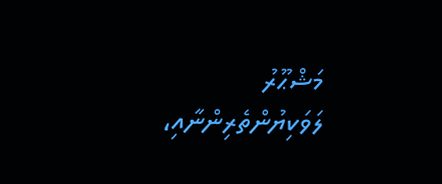މަޝްޙޫރު ލަވަކިޔުންތެރިންނާއި،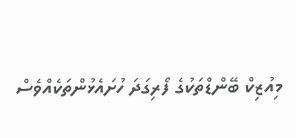މިއުޒިކް ބޭންޑްތަކުގެ ފޯރިގަދަ ހުށައެޅުންތަކެއްވެސް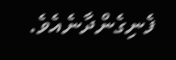ފެނިގެންދާނެއެވެ.